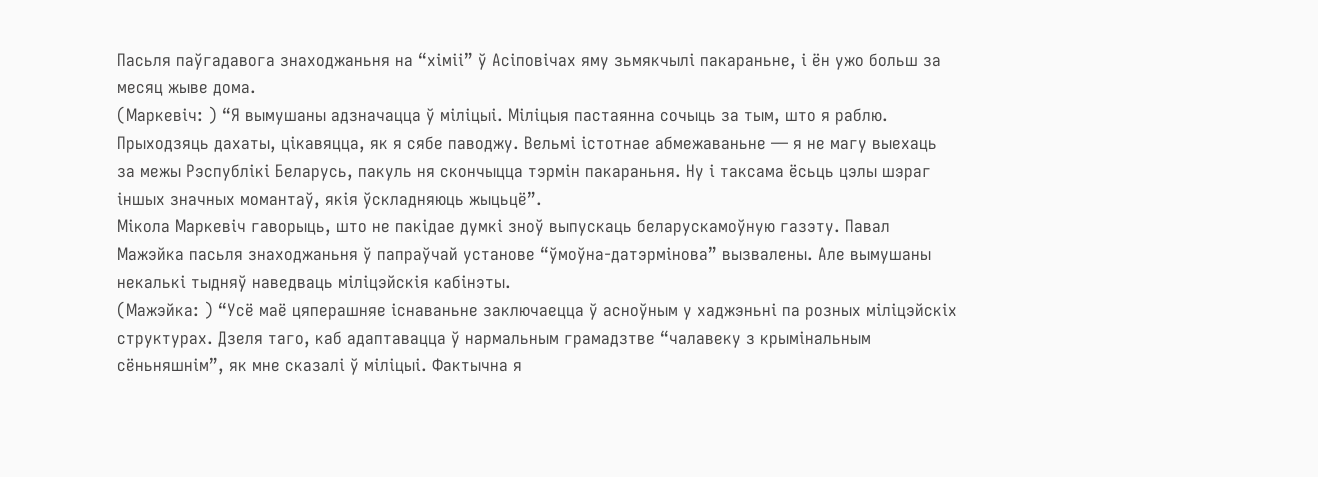Пасьля паўгадавога знаходжаньня на “хіміі” ў Асіповічах яму зьмякчылі пакараньне, і ён ужо больш за месяц жыве дома.
(Маркевіч: ) “Я вымушаны адзначацца ў міліцыі. Міліцыя пастаянна сочыць за тым, што я раблю. Прыходзяць дахаты, цікавяцца, як я сябе паводжу. Вельмі істотнае абмежаваньне — я не магу выехаць за межы Рэспублікі Беларусь, пакуль ня скончыцца тэрмін пакараньня. Ну і таксама ёсьць цэлы шэраг іншых значных момантаў, якія ўскладняюць жыцьцё”.
Мікола Маркевіч гаворыць, што не пакідае думкі зноў выпускаць беларускамоўную газэту. Павал Мажэйка пасьля знаходжаньня ў папраўчай установе “ўмоўна-датэрмінова” вызвалены. Але вымушаны некалькі тыдняў наведваць міліцэйскія кабінэты.
(Мажэйка: ) “Усё маё цяперашняе існаваньне заключаецца ў асноўным у хаджэньні па розных міліцэйскіх структурах. Дзеля таго, каб адаптавацца ў нармальным грамадзтве “чалавеку з крымінальным сёньняшнім”, як мне сказалі ў міліцыі. Фактычна я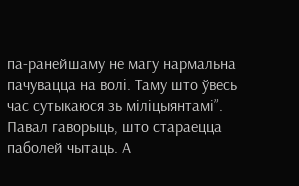па-ранейшаму не магу нармальна пачувацца на волі. Таму што ўвесь час сутыкаюся зь міліцыянтамі”.
Павал гаворыць, што стараецца паболей чытаць. А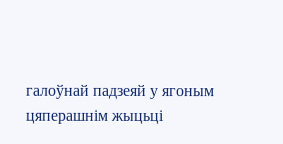галоўнай падзеяй у ягоным цяперашнім жыцьці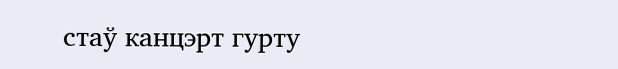стаў канцэрт гурту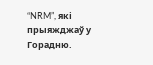“NRM”, які прыяжджаў у Горадню.